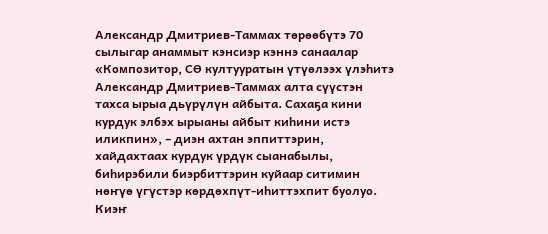Александр Дмитриев-Таммах төрөөбүтэ 70 сылыгар анаммыт кэнсиэр кэннэ санаалар
«Композитор, СӨ култууратын үтүөлээх үлэһитэ Александр Дмитриев-Таммах алта сүүстэн тахса ырыа дьүрүлүн айбыта. Сахаҕа кини курдук элбэх ырыаны айбыт киһини истэ иликпин», – диэн ахтан эппиттэрин, хайдахтаах курдук үрдүк сыанабылы, биһирэбили биэрбиттэрин куйаар ситимин нөҥүө үгүстэр көрдөхпүт-иһиттэхпит буолуо.
Киэҥ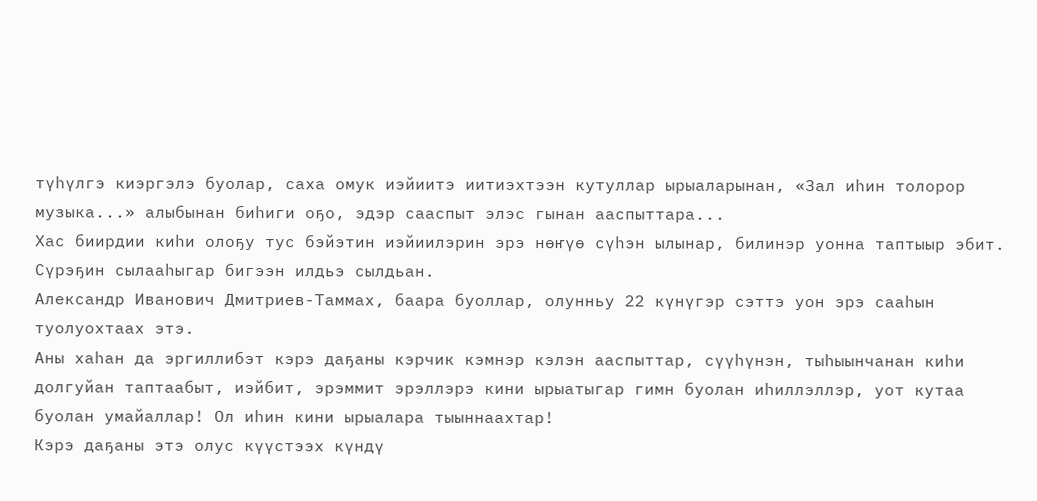түһүлгэ киэргэлэ буолар, саха омук иэйиитэ иитиэхтээн кутуллар ырыаларынан, «Зал иһин толорор музыка...» алыбынан биһиги оҕо, эдэр сааспыт элэс гынан ааспыттара...
Хас биирдии киһи олоҕу тус бэйэтин иэйиилэрин эрэ нөҥүө сүһэн ылынар, билинэр уонна таптыыр эбит. Сүрэҕин сылааһыгар бигээн илдьэ сылдьан.
Александр Иванович Дмитриев-Таммах, баара буоллар, олунньу 22 күнүгэр сэттэ уон эрэ сааһын туолуохтаах этэ.
Аны хаһан да эргиллибэт кэрэ даҕаны кэрчик кэмнэр кэлэн ааспыттар, сүүһүнэн, тыһыынчанан киһи долгуйан таптаабыт, иэйбит, эрэммит эрэллэрэ кини ырыатыгар гимн буолан иһиллэллэр, уот кутаа буолан умайаллар! Ол иһин кини ырыалара тыыннаахтар!
Кэрэ даҕаны этэ олус күүстээх күндү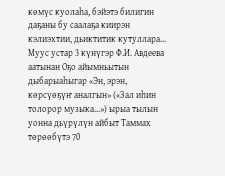көмүс куолаһа, бэйэтэ билигин даҕаны бу саалаҕа киирэн кэлиэхтии, дьиктитик кутуллара...
Муус устар 3 күнүгэр Ф.И. Авдеева аатынан Оҕо айымньытын дыбарыаһыгар «Эн, эрэн, көрсүөҕүҥ аналгын» («Зал иһин толорор музыка...») ырыа тылын уонна дьүрүлүн айбыт Таммах төрөөбүтэ 70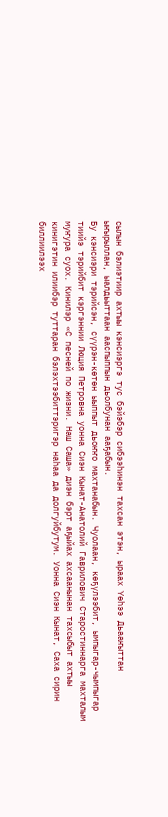сылын бэлиэтиир ахтыы кэнсиэргэ тус бэйэбэр сибээһинэн тахсан этэн, ыраах Үөһээ Дьааҥыттан ыҥырыллан, ыалдьыттаан ааспыппын дьолбунан ааҕабын.
Бу кэнсиэри тэрийсэн, сүүрэн-көтөн ыыппыт дьоҥҥо махтанабын. Чуолаан, көҕүлээбит, ымпыгар-чымпыгар тиийэ тэрийбит кэргэннии Люция Петровна уонна Сиэн Кынат-Анатолий Гаврилович Старостиннарга махталым муҥура суох. Кинилэр «С песней по жизни. Наш Саша» диэн бэрт аҕыйах ахсаанынан тахсыбыт ахтыы кинигэтин илиибэр туттаран бэлэхтээбиттэригэр наһаа да долгуйбутум. Уонна Сиэн Кынат, Саха сирин биллиилээх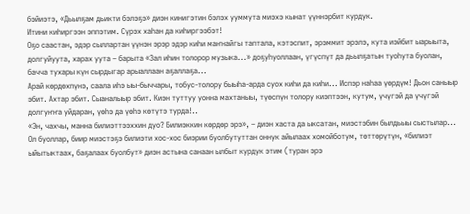бэйиэтэ, «Дьылҕам дьикти бэлэҕэ» диэн кинигэтин бэлэх ууммута миэхэ кынат үүннэрбит курдук.
Итини киһиргээн эппэтим. Сүрэх хаһан да киһиргээбэт!
Оҕо саастан, эдэр сыллартан үүнэн эрэр эдэр киһи маҥнайгы таптала, кэтэспит, эрэммит эрэлэ, кута иэйбит ыарыыта, долгуйуута, харах уута – барыта «Зал иһин толорор музыка...» доҕуһуоллаан, үгүспүт да дьылҕатын туоһута буолан, бачча тухары күн сырдыгар арыаллаан аҕаллаҕа...
Арай көрдөхпүнэ, саала иһэ ыы-быччары, тобус-толору быыһа-арда суох киһи да киһи... Испэр наһаа үөрдүм! Дьон саныыр эбит. Ахтар эбит. Сыаналыыр эбит. Киэн туттуу уонна махтаныы, түөспүн толору киэптээн, кутум, үчүгэй да үчүгэй долгуҥҥа уйдаран, үөһэ да үөһэ көтүтэ турда!..
«Эн, чахчы, манна билиэттээххин дуо? Билиэккин көрдөр эрэ», – диэн хаста да ыксатан, миэстэбин былдьыы сыстылар... Ол буоллар, биир миэстэҕэ билиэти хос-хос биэрии буолбутуттан оннук айылаах хомойботум, төттөрүтүн, «билиэт ыйытыктаах, баҕалаах буолбут» диэн астына санаан ылбыт курдук этим (туран эрэ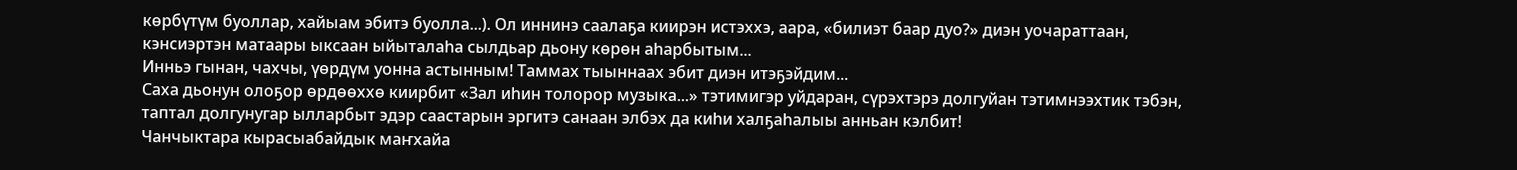көрбүтүм буоллар, хайыам эбитэ буолла...). Ол иннинэ саалаҕа киирэн истэххэ, аара, «билиэт баар дуо?» диэн уочараттаан, кэнсиэртэн матаары ыксаан ыйыталаһа сылдьар дьону көрөн аһарбытым...
Инньэ гынан, чахчы, үөрдүм уонна астынным! Таммах тыыннаах эбит диэн итэҕэйдим...
Саха дьонун олоҕор өрдөөххө киирбит «Зал иһин толорор музыка...» тэтимигэр уйдаран, сүрэхтэрэ долгуйан тэтимнээхтик тэбэн, таптал долгунугар ылларбыт эдэр саастарын эргитэ санаан элбэх да киһи халҕаһалыы анньан кэлбит!
Чанчыктара кырасыабайдык маҥхайа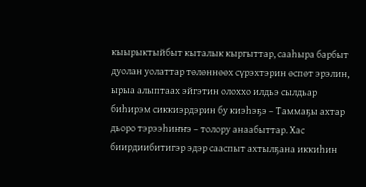кыырыктыйбыт кыталык кыргыттар, сааһыра барбыт дуолан уолаттар төлөннөөх сүрэхтэрин өспөт эрэлин, ырыа алыптаах эйгэтин олоххо илдьэ сылдьар биһирэм сиккиэрдэрин бу киэһэҕэ – Таммаҕы ахтар дьоро тэрээһиҥҥэ – толору анаабыттар. Хас биирдиибитигэр эдэр сааспыт ахтылҕана иккиһин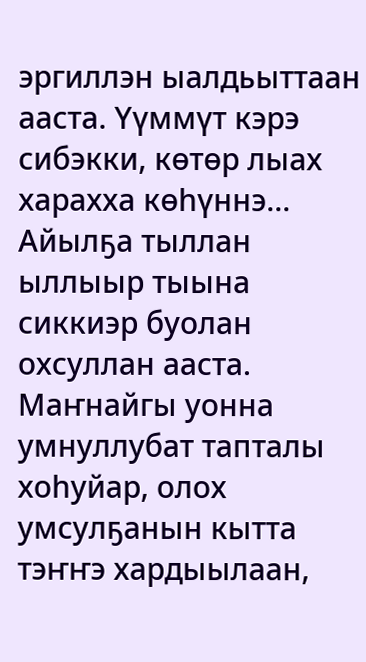эргиллэн ыалдьыттаан ааста. Үүммүт кэрэ сибэкки, көтөр лыах харахха көһүннэ... Айылҕа тыллан ыллыыр тыына сиккиэр буолан охсуллан ааста. Маҥнайгы уонна умнуллубат тапталы хоһуйар, олох умсулҕанын кытта тэҥҥэ хардыылаан,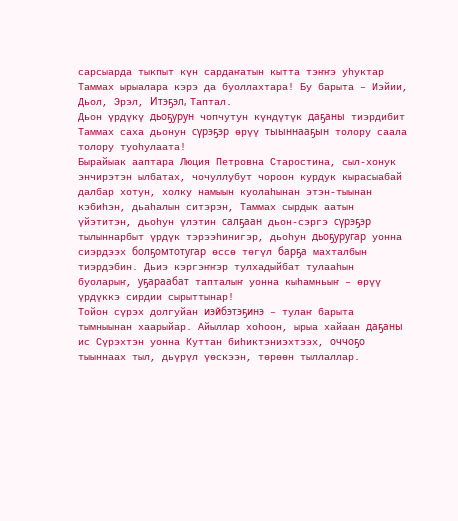сарсыарда тыкпыт күн сардаҥатын кытта тэҥҥэ уһуктар Таммах ырыалара кэрэ да буоллахтара! Бу барыта – Иэйии, Дьол, Эрэл, Итэҕэл, Таптал.
Дьон үрдүкү дьоҕурун чопчутун күндүтүк даҕаны тиэрдибит Таммах саха дьонун сүрэҕэр өрүү тыыннааҕын толору саала толору туоһулаата!
Бырайыак ааптара Люция Петровна Старостина, сыл-хонук энчирэтэн ылбатах, чочуллубут чороон курдук кырасыабай далбар хотун, холку намыын куолаһынан этэн-тыынан кэбиһэн, дьаһалын ситэрэн, Таммах сырдык аатын үйэтитэн, дьоһун үлэтин салҕаан дьон-сэргэ сүрэҕэр тылыннарбыт үрдүк тэрээһинигэр, дьоһун дьоҕуругар уонна сиэрдээх болҕомтотугар өссө төгүл барҕа махталбын тиэрдэбин. Дьиэ кэргэҥҥэр тулхадыйбат тулааһын буоларыҥ, уҕараабат тапталыҥ уонна кыһамньыҥ – өрүү үрдүккэ сирдии сырыттынар!
Тойон сүрэх долгуйан иэйбэтэҕинэ – тулаҥ барыта тымныынан хаарыйар. Айыллар хоһоон, ырыа хайаан даҕаны ис Сүрэхтэн уонна Куттан биһиктэниэхтээх, оччоҕо тыыннаах тыл, дьүрүл үөскээн, төрөөн тыллаллар.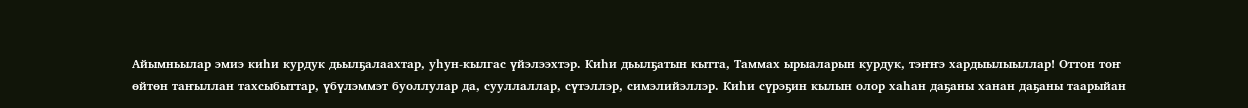Айымньылар эмиэ киһи курдук дьылҕалаахтар, уһун-кылгас үйэлээхтэр. Киһи дьылҕатын кытта, Таммах ырыаларын курдук, тэҥҥэ хардыылыыллар! Оттон тоҥ өйтөн таҥыллан тахсыбыттар, үбүлэммэт буоллулар да, сууллаллар, сүтэллэр, симэлийэллэр. Киһи сүрэҕин кылын олор хаһан даҕаны ханан даҕаны таарыйан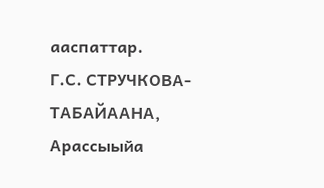ааспаттар.
Г.С. СТРУЧКОВА-ТАБАЙААНА, Арассыыйа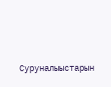Суруналыыстарын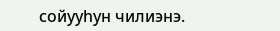сойууһун чилиэнэ.